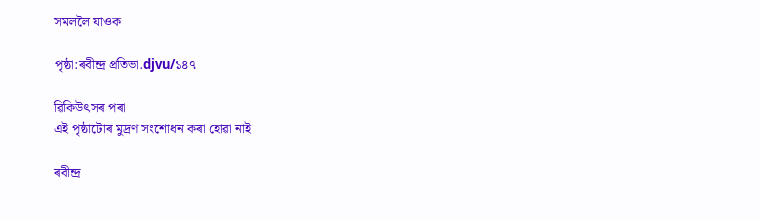সমললৈ যাওক

পৃষ্ঠা:ৰবীন্দ্ৰ প্ৰতিভা.djvu/১৪৭

ৱিকিউৎসৰ পৰা
এই পৃষ্ঠাটোৰ মুদ্ৰণ সংশোধন কৰা হোৱা নাই

ৰবীন্দ্ৰ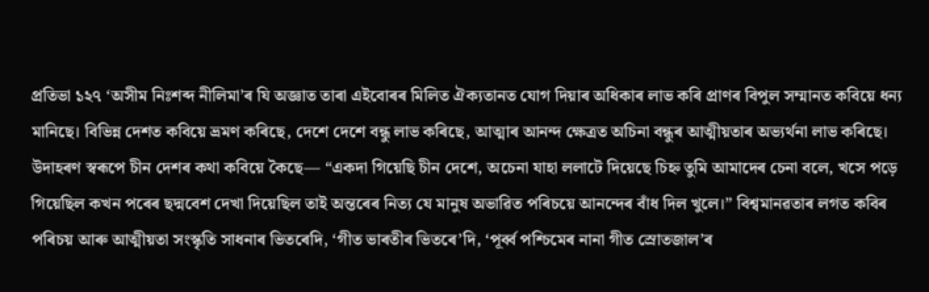প্ৰতিভা ১২৭ ‘অসীম নিঃশব্দ নীলিমা’ৰ যি অজ্ঞাত তাৰা এইবোৰৰ মিলিত ঐক্যতানত যোগ দিয়াৰ অধিকাৰ লাভ কৰি প্ৰাণৰ বিপুল সম্মানত কবিয়ে ধন্য মানিছে। বিভিন্ন দেশত কবিয়ে ভ্ৰমণ কৰিছে, দেশে দেশে বন্ধু লাভ কৰিছে, আত্মাৰ আনন্দ ক্ষেত্ৰত অচিনা বন্ধুৰ আত্মীয়তাৰ অভ্যৰ্থনা লাভ কৰিছে। উদাহৰণ স্বৰূপে চীন দেশৰ কথা কবিয়ে কৈছে— “একদা গিয়েছি চীন দেশে, অচেনা যাহা ললাটে দিয়েছে চিহ্ন তুমি আমাদেৰ চেনা বলে, খসে পড়ে গিয়েছিল কখন পৰেৰ ছদ্মবেশ দেখা দিয়েছিল তাই অন্তৰেৰ নিত্য যে মানুষ অভাৱিত পৰিচয়ে আনন্দেৰ বাঁধ দিল খুলে।” বিশ্বমানৱতাৰ লগত কবিৰ পৰিচয় আৰু আত্মীয়তা সংস্কৃতি সাধনাৰ ভিতৰেদি, ‘গীত ভাৰতীৰ ভিতৰে’দি, ‘পূৰ্ব্ব পশ্চিমেৰ নানা গীত স্ৰোতজাল’ৰ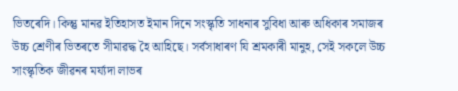ভিতৰেদি। কিন্তু মানৱ ইতিহাসত ইমান দিনে সংস্কৃতি সাধনাৰ সুবিধা আৰু অধিকাৰ সমাজৰ উচ্চ শ্ৰেণীৰ ভিতৰতে সীমাৱদ্ধ হৈ আহিছে। সৰ্বসাধাৰণ যি শ্ৰমকাৰী মানুহ, সেই সকলে উচ্চ সাংস্কৃতিক জীৱনৰ মৰ্য্যদা লাভৰ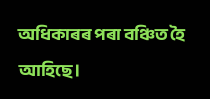অধিকাৰৰ পৰা বঞ্চিত হৈ আহিছে।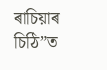ৰাচিয়াৰ চিঠি”ত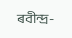ৰবীন্দ্ৰ-